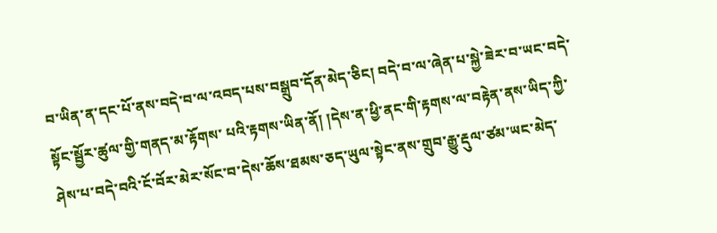བ་ཡིན་ན་དང་པོ་ནས་བདེ་བ་ལ་འབད་པས་བསྒྲུབ་དོན་མེད་ཅིང། བདེ་བ་ལ་ཞེན་པ་སྐྱེ་ཟེར་བ་ཡང་བདེ་སྟོང་སྦྱོར་ཚུལ་གྱི་གནད་མ་རྟོགས་ པའི་རྟགས་ཡིན་ནོ། །དེས་ན་ཕྱི་ནང་གི་རྟགས་ལ་བརྟེན་ནས་ཡིད་ཀྱི་ཤེས་པ་བདེ་བའི་ངོ་བོར་མེར་སོང་བ་དེས་ཆོས་ཐམས་ཅད་ཡུལ་སྟེང་ནས་གྲུབ་རྒྱུ་རྡུལ་ཙམ་ཡང་མེད་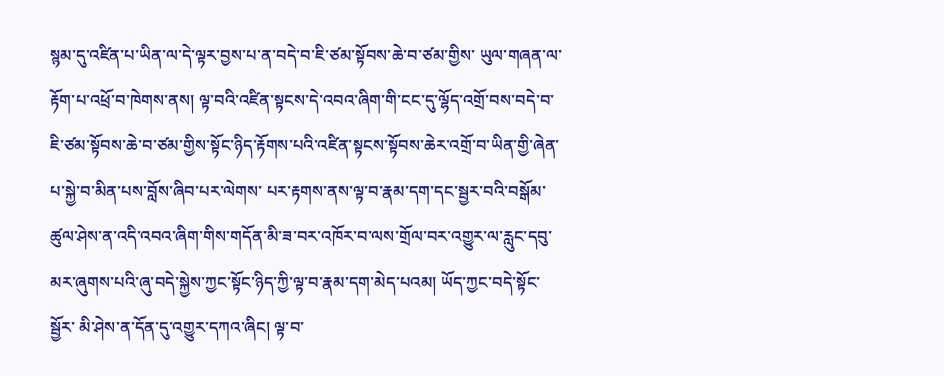སྙམ་དུ་འཛིན་པ་ཡིན་ལ་དེ་ལྟར་བྱས་པ་ན་བདེ་བ་ཇི་ཙམ་སྟོབས་ཆེ་བ་ཙམ་གྱིས་ ཡུལ་གཞན་ལ་རྟོག་པ་འཕྲོ་བ་ཁེགས་ནས། ལྟ་བའི་འཛིན་སྟངས་དེ་འབའ་ཞིག་གི་ངང་དུ་ལྷོད་འགྲོ་བས་བདེ་བ་ཇི་ཙམ་སྟོབས་ཆེ་བ་ཙམ་གྱིས་སྟོང་ཉིད་རྟོགས་པའི་འཛིན་སྟངས་སྟོབས་ཆེར་འགྲོ་བ་ཡིན་གྱི་ཞེན་པ་སྐྱེ་བ་མིན་པས་བློས་ཞིབ་པར་ལེགས་ པར་རྟགས་ནས་ལྟ་བ་རྣམ་དག་དང་སྦྱར་བའི་བསྒོམ་ཚུལ་ཤེས་ན་འདི་འབའ་ཞིག་གིས་གདོན་མི་ཟ་བར་འཁོར་བ་ལས་གྲོལ་བར་འགྱུར་ལ་རླུང་དབུ་མར་ཞུགས་པའི་ཞུ་བདེ་སྐྱེས་ཀྱང་སྟོང་ཉིད་ཀྱི་ལྟ་བ་རྣམ་དག་མེད་པའམ། ཡོད་ཀྱང་བདེ་སྟོང་སྦྱོར་ མི་ཤེས་ན་དོན་དུ་འགྱུར་དཀའ་ཞིང། ལྟ་བ་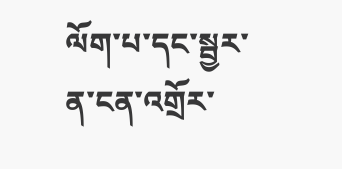ལོག་པ་དང་སྦྱར་ན་ངན་འགྲོར་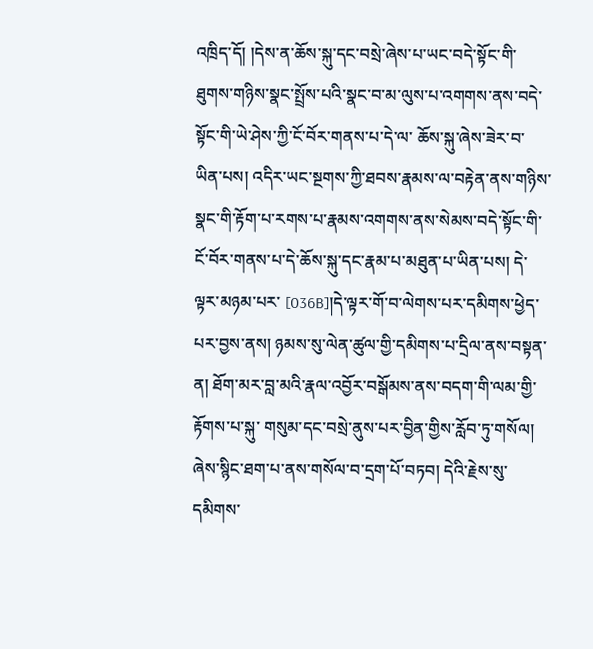འཁྲིད་དོ། །དེས་ན་ཆོས་སྐུ་དང་བསྲེ་ཞེས་པ་ཡང་བདེ་སྟོང་གི་ཐུགས་གཉིས་སྣང་སྤྲོས་པའི་སྣང་བ་མ་ལུས་པ་འགགས་ནས་བདེ་སྟོང་གི་ཡེ་ཤེས་ཀྱི་ངོ་བོར་གནས་པ་དེ་ལ་ ཆོས་སྐུ་ཞེས་ཟེར་བ་ཡིན་པས། འདིར་ཡང་སྔགས་ཀྱི་ཐབས་རྣམས་ལ་བརྟེན་ནས་གཉིས་སྣང་གི་རྟོག་པ་རགས་པ་རྣམས་འགགས་ནས་སེམས་བདེ་སྟོང་གི་ངོ་བོར་གནས་པ་དེ་ཆོས་སྐུ་དང་རྣམ་པ་མཐུན་པ་ཡིན་པས། དེ་ལྟར་མཉམ་པར་ [036B]།དེ་ལྟར་གོ་བ་ལེགས་པར་དམིགས་ཕྱེད་པར་བྱས་ནས། ཉམས་སུ་ལེན་ཚུལ་གྱི་དམིགས་པ་དྲིལ་ནས་བསྟན་ན། ཐོག་མར་བླ་མའི་རྣལ་འབྱོར་བསྒོམས་ནས་བདག་གི་ལམ་གྱི་རྟོགས་པ་སྐུ་ གསུམ་དང་བསྲེ་ནུས་པར་བྱིན་གྱིས་རློབ་ཏུ་གསོལ། ཞེས་སྙིང་ཐག་པ་ནས་གསོལ་བ་དྲག་པོ་བཏབ། དེའི་རྗེས་སུ་དམིགས་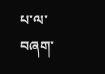པ་ལ་བཞག་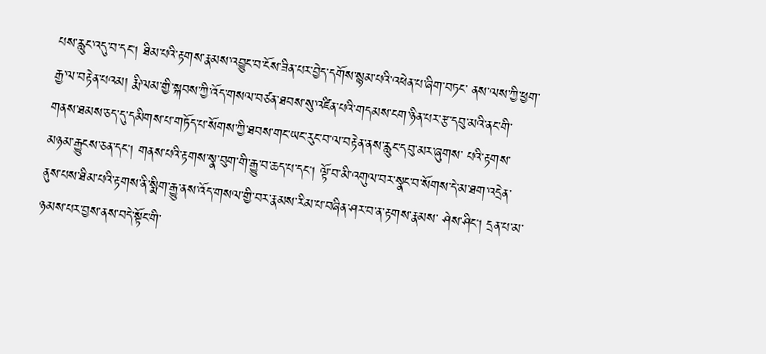པས་རླུང་འདུ་བ་དང། ཐིམ་པའི་རྟགས་རྣམས་འབྱུང་བ་ངོས་ཟིན་པར་བྱེད་དགོས་སྙམ་པའི་འཕེན་པ་ཞིག་བཏང་ ནས་ལས་ཀྱི་ཕྱག་རྒྱ་ལ་བརྟེན་པའམ། རྨི་ལམ་གྱི་སྐབས་ཀྱི་འོད་གསལ་བཙན་ཐབས་སུ་འཛིན་པའི་གདམས་ངག་ཉིན་པར་རྩ་དབུ་མའི་ནང་གི་གནས་ཐམས་ཅད་དུ་དམིགས་པ་གཏོད་པ་སོགས་ཀྱི་ཐབས་གང་ཡང་རུང་བ་ལ་བརྟེན་ནས་རླུང་དབུ་མར་ཞུགས་ པའི་རྟགས་མཉམ་རྒྱུངས་ཅན་དང། གནས་པའི་རྟགས་སྣ་བུག་གི་རྒྱུ་བ་ཆད་པ་དང། ལྟོ་བ་མི་འགུལ་བར་སྣང་བ་སོགས་དེ་མ་ཐག་འདྲེན་ནུས་པས་ཐིམ་པའི་རྟགས་ནི་སྨིག་རྒྱུ་ནས་འོད་གསལ་གྱི་བར་རྣམས་རིམ་པ་བཞིན་ཤར་བ་ན་རྟགས་རྣམས་ ཤེས་ཤིང། དྲན་པ་མ་ཉམས་པར་བྱས་ནས་བདེ་སྟོང་གི་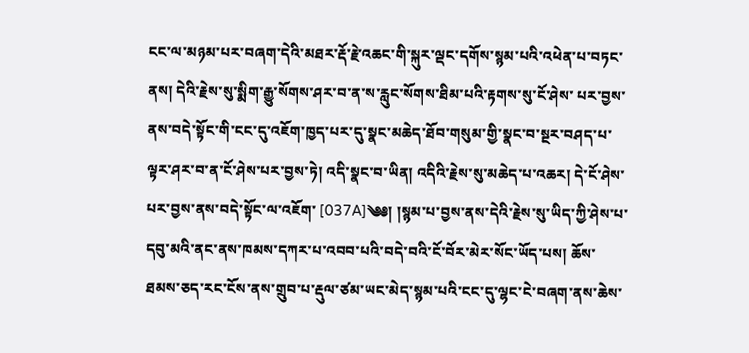ངང་ལ་མཉམ་པར་བཞག་དེའི་མཐར་རྡོ་རྗེ་འཆང་གི་སྐུར་ལྡང་དགོས་སྙམ་པའི་འཕེན་པ་བཏང་ནས། དེའི་རྗེས་སུ་སྨིག་རྒྱུ་སོགས་ཤར་བ་ན་ས་རླུང་སོགས་ཐིམ་པའི་རྟགས་སུ་ངོ་ཤེས་ པར་བྱས་ནས་བདེ་སྟོང་གི་ངང་དུ་འཇོག་ཁྱད་པར་དུ་སྣང་མཆེད་ཐོབ་གསུམ་གྱི་སྣང་བ་སྔར་བཤད་པ་ལྟར་ཤར་བ་ན་ངོ་ཤེས་པར་བྱས་ཏེ། འདི་སྣང་བ་ཡིན། འདིའི་རྗེས་སུ་མཆེད་པ་འཆར། དེ་ངོ་ཤེས་པར་བྱས་ནས་བདེ་སྟོང་ལ་འཇོག་ [037A]༄༅། །སྙམ་པ་བྱས་ནས་དེའི་རྗེས་སུ་ཡིད་ཀྱི་ཤེས་པ་དབུ་མའི་ནང་ནས་ཁམས་དཀར་པ་འབབ་པའི་བདེ་བའི་ངོ་བོར་མེར་སོང་ཡོད་པས། ཆོས་ཐམས་ཅད་རང་ངོས་ནས་གྲུབ་པ་རྡུལ་ཙམ་ཡང་མེད་སྙམ་པའི་ངང་དུ་ལྷང་ངེ་བཞག་ནས་ཆེས་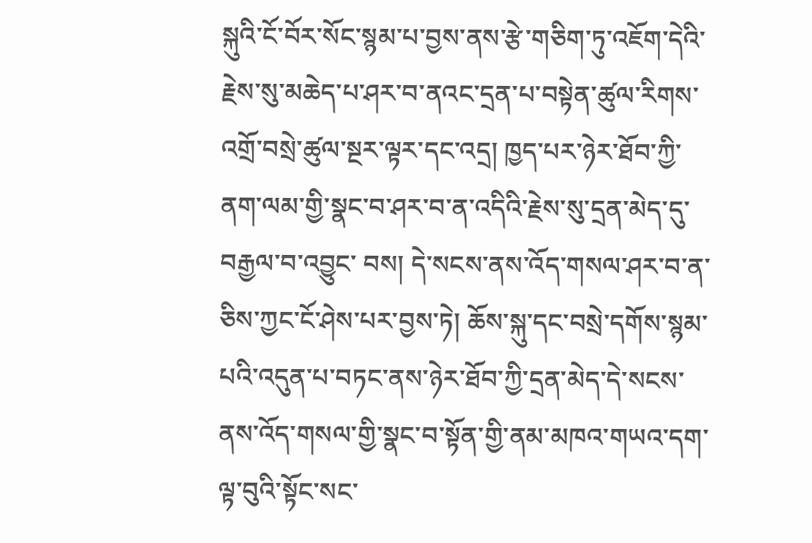སྐུའི་ངོ་བོར་སོང་སྙམ་པ་བྱས་ནས་རྩེ་གཅིག་ཏུ་འཇོག་དེའི་རྗེས་སུ་མཆེད་པ་ཤར་བ་ནའང་དྲན་པ་བསྟེན་ཚུལ་རིགས་འགྲོ་བསྲེ་ཚུལ་སྔར་ལྟར་དང་འདྲ། ཁྱད་པར་ཉེར་ཐོབ་ཀྱི་ནག་ལམ་གྱི་སྣང་བ་ཤར་བ་ན་འདིའི་རྗེས་སུ་དྲན་མེད་དུ་བརྒྱལ་བ་འབྱུང་ བས། དེ་སངས་ནས་འོད་གསལ་ཤར་བ་ན་ཅིས་ཀྱང་ངོ་ཤེས་པར་བྱས་ཏེ། ཆོས་སྐུ་དང་བསྲེ་དགོས་སྙམ་པའི་འདུན་པ་བཏང་ནས་ཉེར་ཐོབ་ཀྱི་དྲན་མེད་དེ་སངས་ནས་འོད་གསལ་གྱི་སྣང་བ་སྟོན་གྱི་ནམ་མཁའ་གཡའ་དག་ལྟ་བུའི་སྟོང་སང་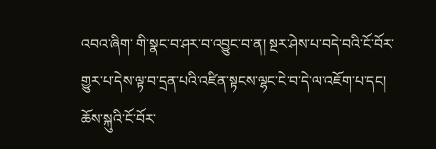འབའ་ཞིག་ གི་སྣང་བ་ཤར་བ་འབྱུང་བ་ན། སྔར་ཤེས་པ་བདེ་བའི་ངོ་བོར་གྱུར་པ་དེས་ལྟ་བ་དྲན་པའི་འཛིན་སྟངས་ལྷང་ངེ་བ་དེ་ལ་འཇོག་པ་དང། ཆོས་སྐུའི་ངོ་བོར་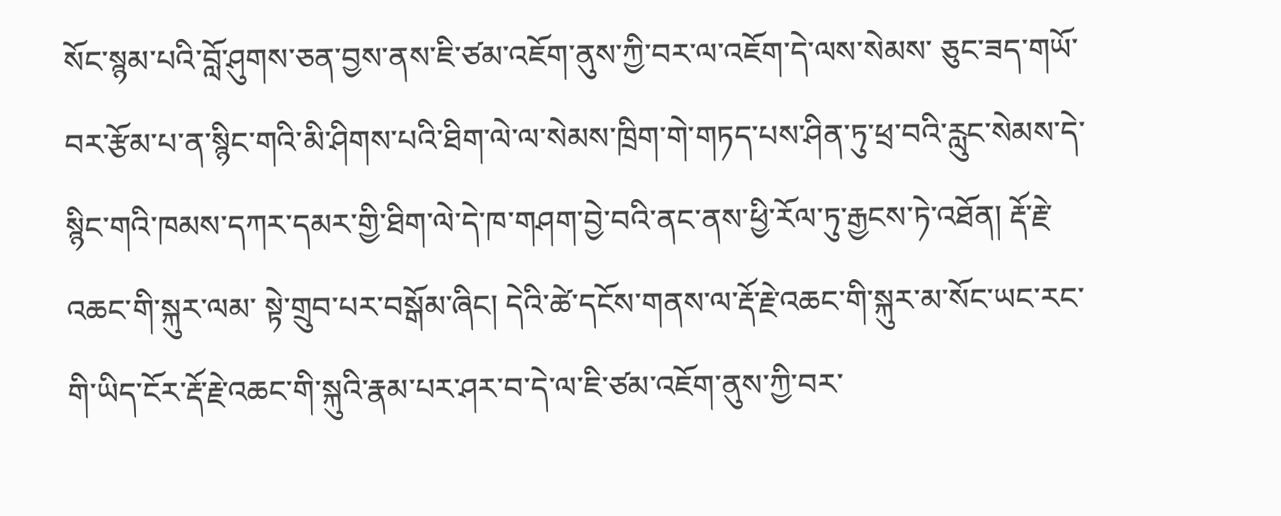སོང་སྙམ་པའི་བློ་ཤུགས་ཅན་བྱས་ནས་ཇི་ཙམ་འཇོག་ནུས་ཀྱི་བར་ལ་འཇོག་དེ་ལས་སེམས་ ཅུང་ཟད་གཡོ་བར་རྩོམ་པ་ན་སྙིང་གའི་མི་ཤིགས་པའི་ཐིག་ལེ་ལ་སེམས་ཁྲིག་གེ་གཏད་པས་ཤིན་ཏུ་ཕྲ་བའི་རླུང་སེམས་དེ་སྙིང་གའི་ཁམས་དཀར་དམར་གྱི་ཐིག་ལེ་དེ་ཁ་གཤག་བྱེ་བའི་ནང་ནས་ཕྱི་རོལ་ཏུ་རྒྱངས་ཏེ་འཐོན། རྡོ་རྗེ་འཆང་གི་སྐུར་ལམ་ སྟེ་གྲུབ་པར་བསྒོམ་ཞིང། དེའི་ཚེ་དངོས་གནས་ལ་རྡོ་རྗེ་འཆང་གི་སྐུར་མ་སོང་ཡང་རང་གི་ཡིད་ངོར་རྡོ་རྗེ་འཆང་གི་སྐུའི་རྣམ་པར་ཤར་བ་དེ་ལ་ཇི་ཙམ་འཇོག་ནུས་ཀྱི་བར་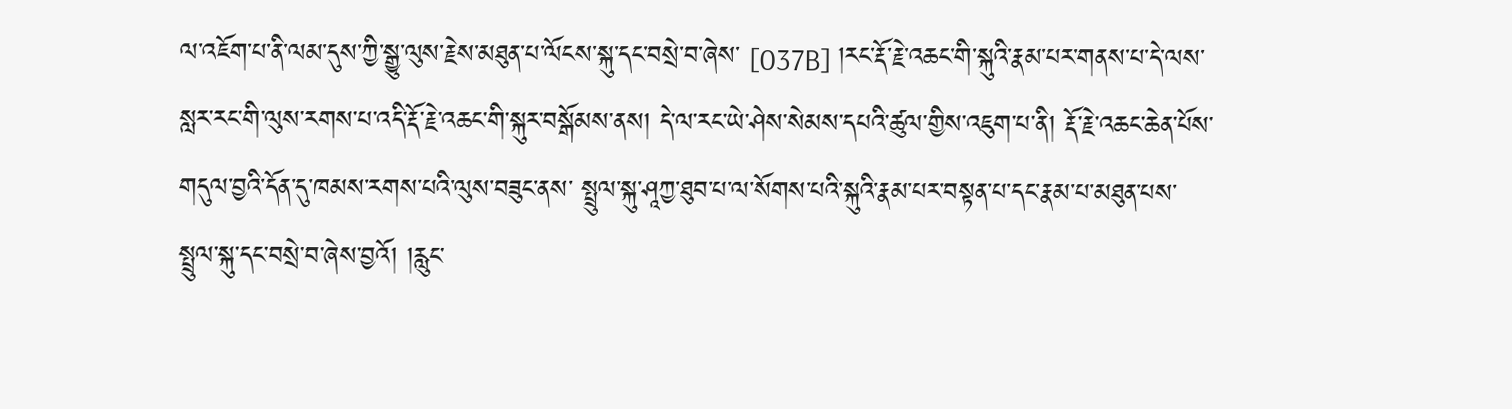ལ་འཇོག་པ་ནི་ལམ་དུས་ཀྱི་སྒྱུ་ལུས་རྗེས་མཐུན་པ་ལོངས་སྐུ་དང་བསྲེ་བ་ཞེས་ [037B] །རང་རྡོ་རྗེ་འཆང་གི་སྐུའི་རྣམ་པར་གནས་པ་དེ་ལས་སླར་རང་གི་ལུས་རགས་པ་འདི་རྡོ་རྗེ་འཆང་གི་སྐུར་བསྒོམས་ནས། དེ་ལ་རང་ཡེ་ཤེས་སེམས་དཔའི་ཚུལ་གྱིས་འཇུག་པ་ནི། རྡོ་རྗེ་འཆང་ཆེན་པོས་གདུལ་བྱའི་དོན་དུ་ཁམས་རགས་པའི་ལུས་བཟུང་ནས་ སྤྲུལ་སྐུ་ཤཱཀྱ་ཐུབ་པ་ལ་སོགས་པའི་སྐུའི་རྣམ་པར་བསྟན་པ་དང་རྣམ་པ་མཐུན་པས་སྤྲུལ་སྐུ་དང་བསྲེ་བ་ཞེས་བྱའོ། །རླུང་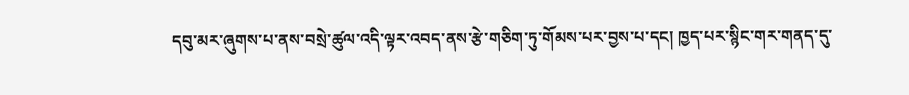དབུ་མར་ཞུགས་པ་ནས་བསྲེ་ཚུལ་འདི་ལྟར་འབད་ནས་རྩེ་གཅིག་ཏུ་གོམས་པར་བྱས་པ་དང། ཁྱད་པར་སྙིང་གར་གནད་དུ་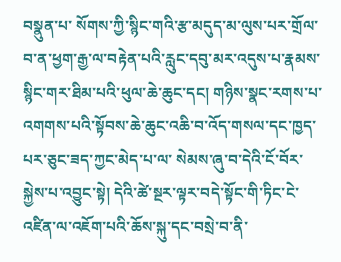བསྣུན་པ་ སོགས་ཀྱི་སྙིང་གའི་རྩ་མདུད་མ་ལུས་པར་གྲོལ་བ་ན་ཕྱག་རྒྱ་ལ་བརྟེན་པའི་རླུང་དབུ་མར་འདུས་པ་རྣམས་སྙིང་གར་ཐིམ་པའི་ཕུལ་ཆེ་ཆུང་དང། གཉིས་སྣང་རགས་པ་འགགས་པའི་སྟོབས་ཆེ་ཆུང་འཆི་བ་འོད་གསལ་དང་ཁྱད་པར་ཅུང་ཟད་ཀྱང་མེད་པ་ལ་ སེམས་ཞུ་བ་དེའི་ངོ་བོར་སྐྱེས་པ་འབྱུང་སྟེ། དེའི་ཚེ་སྔར་ལྟར་བདེ་སྟོང་གི་ཏིང་ངེ་འཛིན་ལ་འཇོག་པའི་ཆོས་སྐུ་དང་བསྲེ་བ་ནི་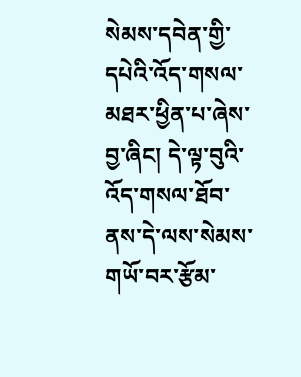སེམས་དབེན་གྱི་དཔེའི་འོད་གསལ་མཐར་ཕྱིན་པ་ཞེས་བྱ་ཞིང། དེ་ལྟ་བུའི་འོད་གསལ་ཐོབ་ནས་དེ་ལས་སེམས་གཡོ་བར་རྩོམ་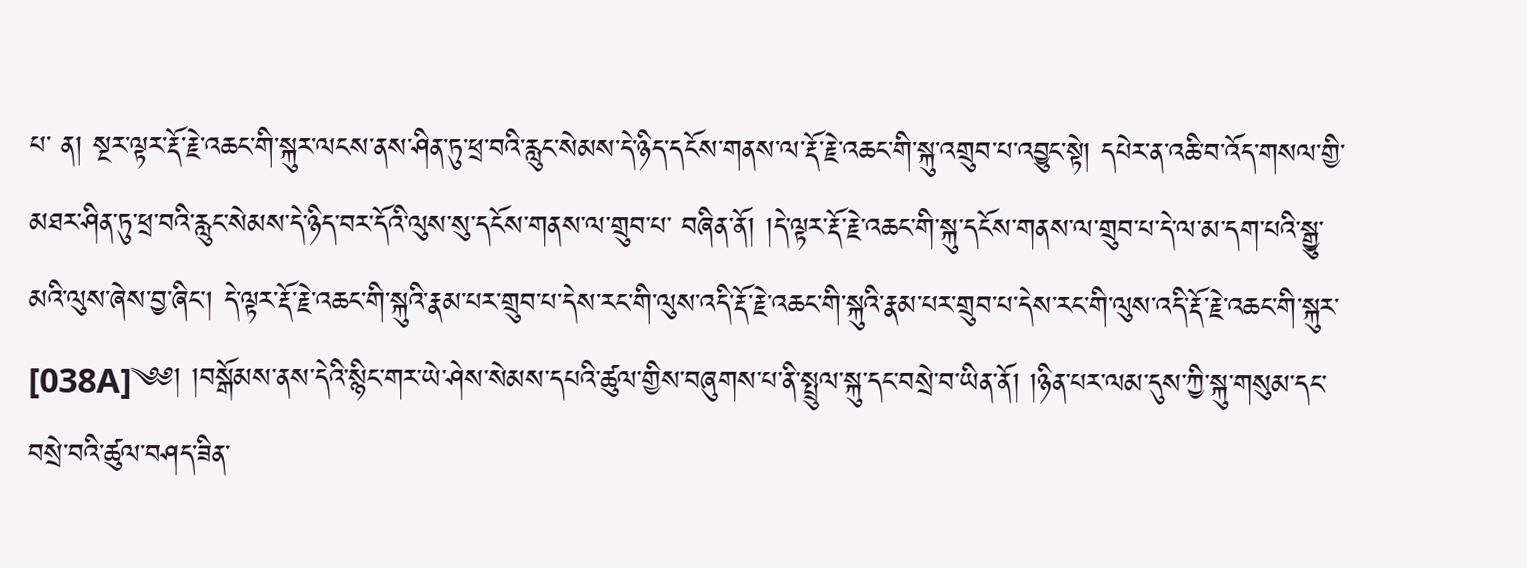པ་ ན། སྔར་ལྟར་རྡོ་རྗེ་འཆང་གི་སྐུར་ལངས་ནས་ཤིན་ཏུ་ཕྲ་བའི་རླུང་སེམས་དེ་ཉིད་དངོས་གནས་ལ་རྡོ་རྗེ་འཆང་གི་སྐུ་འགྲུབ་པ་འབྱུང་སྟེ། དཔེར་ན་འཆི་བ་འོད་གསལ་གྱི་མཐར་ཤིན་ཏུ་ཕྲ་བའི་རླུང་སེམས་དེ་ཉིད་བར་དོའི་ལུས་སུ་དངོས་གནས་ལ་གྲུབ་པ་ བཞིན་ནོ། །དེ་ལྟར་རྡོ་རྗེ་འཆང་གི་སྐུ་དངོས་གནས་ལ་གྲུབ་པ་དེ་ལ་མ་དག་པའི་སྒྱུ་མའི་ལུས་ཞེས་བྱ་ཞིང། དེ་ལྟར་རྡོ་རྗེ་འཆང་གི་སྐུའི་རྣམ་པར་གྲུབ་པ་དེས་རང་གི་ལུས་འདི་རྡོ་རྗེ་འཆང་གི་སྐུའི་རྣམ་པར་གྲུབ་པ་དེས་རང་གི་ལུས་འདི་རྡོ་རྗེ་འཆང་གི་སྐུར་ [038A]༄༅། །བསྒོམས་ནས་དེའི་སྙིང་གར་ཡེ་ཤེས་སེམས་དཔའི་ཚུལ་གྱིས་བཞུགས་པ་ནི་སྤྲུལ་སྐུ་དང་བསྲེ་བ་ཡིན་ནོ། །ཉིན་པར་ལམ་དུས་ཀྱི་སྐུ་གསུམ་དང་བསྲེ་བའི་ཚུལ་བཤད་ཟིན་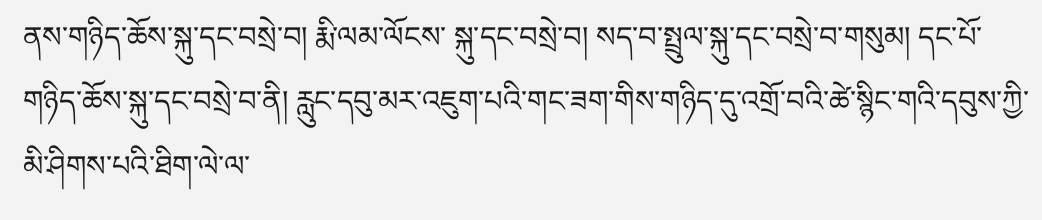ནས་གཉིད་ཆོས་སྐུ་དང་བསྲེ་བ། རྨི་ལམ་ལོངས་ སྐུ་དང་བསྲེ་བ། སད་བ་སྤྲུལ་སྐུ་དང་བསྲེ་བ་གསུམ། དང་པོ་གཉིད་ཆོས་སྐུ་དང་བསྲེ་བ་ནི། རླུང་དབུ་མར་འཇུག་པའི་གང་ཟག་གིས་གཉིད་དུ་འགྲོ་བའི་ཚེ་སྙིང་གའི་དབུས་ཀྱི་མི་ཤིགས་པའི་ཐིག་ལེ་ལ་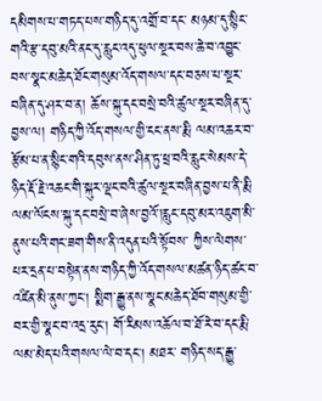དམིགས་པ་གཏད་པས་གཉིད་དུ་འགྲོ་བ་དང་ མཉམ་དུ་སྙིང་གའི་རྩ་དབུ་མའི་ནང་དུ་རླུང་འདུ་ཕུལ་སྔར་བས་ཆེ་བ་འབྱུང་བས་སྣང་མཆེད་ཐོང་གསུམ་འོད་གསལ་དང་བཅས་པ་སྔར་བཞིན་དུ་ཤར་བ་ན། ཆོས་སྐུ་དང་བསྲེ་བའི་ཚུལ་སྔར་བཞིན་དུ་བྱས་ལ། གཉིད་ཀྱི་འོད་གསལ་གྱི་ངང་ནས་རྨི་ ལམ་འཆར་བ་རྩོམ་པ་ན་སྙིང་གའི་དབུས་ནས་ཤིན་ཏུ་ཕྲ་བའི་རླུང་སེམས་དེ་ཉིད་རྡོ་རྗེ་འཆང་གི་སྐུར་ལྡང་བའི་ཚུལ་སྔར་བཞིན་བྱས་པ་ནི་རྨི་ལམ་ལོངས་སྐུ་དང་བསྲེ་བ་ཞེས་བྱའོ་།རླུང་དབུ་མར་འཇུག་མི་ནུས་པའི་གང་ཟག་གིས་ནི་འདུན་པའི་སྟོབས་ ཀྱིས་ལེགས་པར་དྲན་པ་བསྟེན་ནས་གཉིད་ཀྱི་འོད་གསལ་མཚན་ཉིད་ཚང་བ་འཛིན་མི་ནུས་ཀྱང། སྨིག་རྒྱུ་ནས་སྣང་མཆེད་ཐོབ་གསུམ་གྱི་བར་གྱི་སྣང་བ་འདྲ་རུང། གོ་རིམས་འཆོལ་བ་ཐོ་རེ་བ་དང་རྨི་ལམ་མེད་པའི་གསལ་ལེ་བ་དང། མཐར་ གཉིད་སད་རྒྱུ་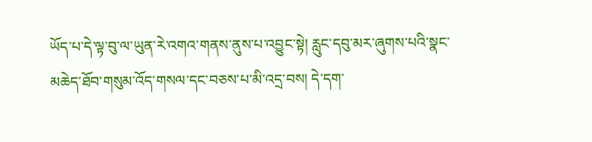ཡོད་པ་དེ་ལྟ་བུ་ལ་ཡུན་རེ་འགའ་གནས་ནུས་པ་འབྱུང་སྟེ། རླུང་དབུ་མར་ཞུགས་པའི་སྣང་མཆེད་ཐོབ་གསུམ་འོད་གསལ་དང་བཅས་པ་མི་འདྲ་བས། དེ་དག་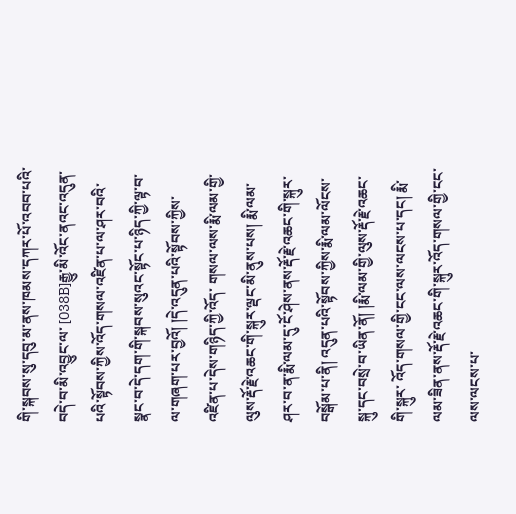གི་སྐབས་སུ་དབུ་མ་ནས་ཁམས་དཀར་པོ་འབབ་པའི་བདེ་བ་མི་འབྱུང་ལ་ [038B]རྒྱུ་མི་འོང་ནའང་འདུན་པའི་སྟོབས་ཀྱིས་འོད་གསལ་འཛིན་པ་ལ་ཤར་བའི་སྣང་བ་དེ་དག་གི་སྐབས་སུའང་སྟོང་པ་ཉིད་ཀྱི་ལྟ་བ་ལ་གཞག་པར་བྱའོ། །དེ་འདུན་པའི་སྟོབས་ཀྱིས་འཛིན་པ་དེས་གཉིད་ཀྱི་འོད་ གསལ་ལས་རྨི་ལམ་གྱི་ལུས་རྡོ་རྗེ་འཆང་གི་སྐུར་ལྡང་མི་ནུས་པས། རྨི་ལམ་ཤར་བ་ན་རྨི་ལམ་དུ་ངོ་ཤེས་ནས་རྡོ་རྗེ་འཆང་གི་སྐུར་བསྒོམ་པ་ནི། འདུན་པའི་སྟོབས་ཀྱིས་རྨི་ལམ་ལོངས་སྐུ་དང་བསྲེ་བ་ཡིན་ནོ། །རྨི་ལམ་གྱི་ལུས་རྡོ་རྗེ་འཆང་གི་སྐུར་ འོད་གསལ་གྱི་ངང་ལས་ལངས་པ་དང། རྨི་ལམ་ཟིན་ནས་རྡོ་རྗེ་འཆང་གི་སྐུར་འོད་གསལ་གྱི་ངང་ལས་ལངས་པ་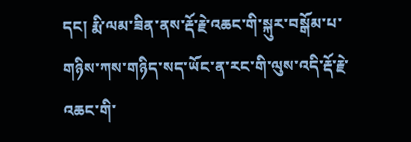དང། རྨི་ལམ་ཟིན་ནས་རྡོ་རྗེ་འཆང་གི་སྐུར་བསྒོམ་པ་གཉིས་ཀས་གཉིད་སད་ཡོང་ན་རང་གི་ལུས་འདི་རྡོ་རྗེ་འཆང་གི་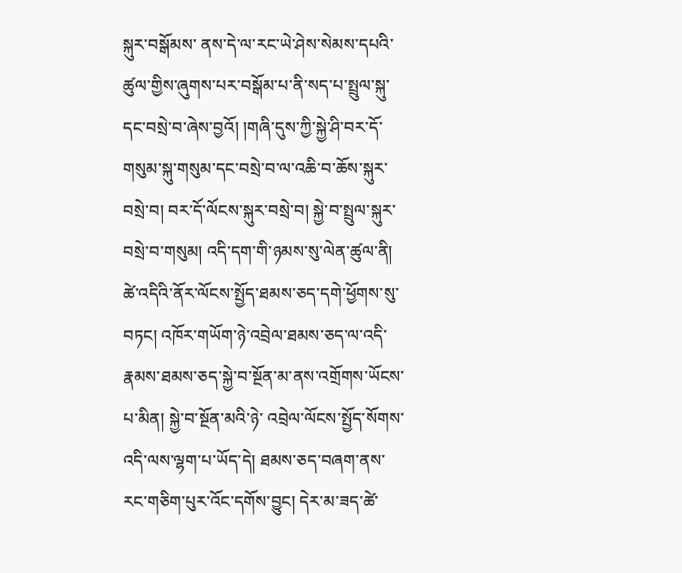སྐུར་བསྒོམས་ ནས་དེ་ལ་རང་ཡེ་ཤེས་སེམས་དཔའི་ཚུལ་གྱིས་ཞུགས་པར་བསྒོམ་པ་ནི་སད་པ་སྤྲུལ་སྐུ་དང་བསྲེ་བ་ཞེས་བྱའོ། །གཞི་དུས་ཀྱི་སྐྱེ་ཤི་བར་དོ་གསུམ་སྐུ་གསུམ་དང་བསྲེ་བ་ལ་འཆི་བ་ཆོས་སྐུར་བསྲེ་བ། བར་དོ་ལོངས་སྐུར་བསྲེ་བ། སྐྱེ་བ་སྤྲུལ་སྐུར་ བསྲེ་བ་གསུམ། འདི་དག་གི་ཉམས་སུ་ལེན་ཚུལ་ནི། ཚེ་འདིའི་ནོར་ལོངས་སྤྱོད་ཐམས་ཅད་དགེ་ཕྱོགས་སུ་བཏང། འཁོར་གཡོག་ཉེ་འབྲེལ་ཐམས་ཅད་ལ་འདི་རྣམས་ཐམས་ཅད་སྐྱེ་བ་སྔོན་མ་ནས་འགྲོགས་ཡོངས་པ་མིན། སྐྱེ་བ་སྔོན་མའི་ཉེ་ འབྲེལ་ལོངས་སྤྱོད་སོགས་འདི་ལས་ལྷག་པ་ཡོད་དེ། ཐམས་ཅད་བཞག་ནས་རང་གཅིག་པུར་འོང་དགོས་བྱུང། དེར་མ་ཟད་ཚེ་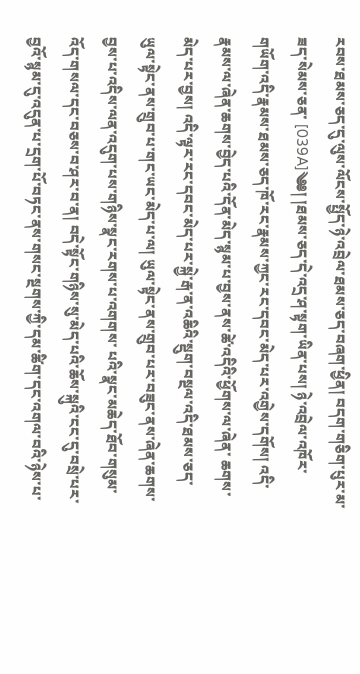རབས་ཐམས་ཅད་དུ་ལུས་ལོངས་སྤྱོད་ཉེ་འབྲེལ་ཐམས་ཅད་བཞག་ཕྱིན། བདག་གཅིག་པུར་མ་ཟད་སེམས་ཅན་ [039A]༄༅། །ཐམས་ཅད་དེ་འདྲ་ཤ་སྟག་ཡིན་པས། ཉེ་འབྲེལ་འཁོར་གཡོག་འདི་རྣམས་ཐམས་ཅད་ཁོ་རང་རྣམས་ཀྱང་རང་དབང་མེད་པར་འགྱེས་དགོས། འདི་རྣམས་ལ་ཞེན་ཆགས་བྱེད་པའི་དོན་མེད་སྙམ་པ་བྱས་ནས་ཚེ་འདིའི་ཕྱོགས་ལ་ཞེན་ ཆགས་མེད་པར་བྱས། འདི་ལྟར་རང་དབང་མེད་པར་སྐྱེ་རྒ་ན་འཆིའི་སྡུག་བསྔལ་འདི་ཐམས་ཅད་ཡུལ་སྟེང་ནས་གྲུབ་པ་གང་ཡང་མེད་པ་ལ། ཡུལ་སྟེང་ནས་གྲུབ་པར་བཟུང་ནས་ཞེན་ཆགས་བྱས་པ་འདིས་ལན་འདུག་པས་གཉིས་སྣང་རགས་པ་འགགས་ པའི་སྣང་མཆེད་ཐོབ་གསུམ་འོད་གསལ་དང་བཅས་བ་ཤར་བ་ན། བདེ་སྟོང་གཉིས་སུ་མེད་པའི་ཆོས་སྐུའི་ངང་དུ་བསྲེ་པར་བྱའོ་སྙམ་དུ་འདུན་པ་དྲག་པོ་བཏང་ནས་གསང་སྔགས་ཀྱི་དམ་ཚིག་དང་འགལ་བའི་ཉེས་པ་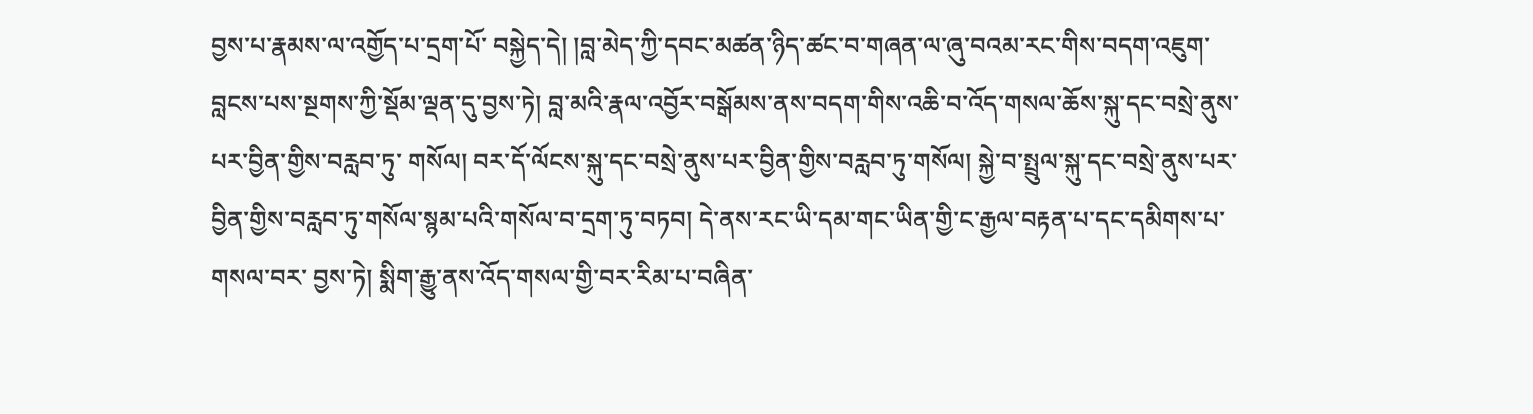བྱས་པ་རྣམས་ལ་འགྱོད་པ་དྲག་པོ་ བསྐྱེད་དེ། །བླ་མེད་ཀྱི་དབང་མཚན་ཉིད་ཚང་བ་གཞན་ལ་ཞུ་བའམ་རང་གིས་བདག་འཇུག་བླངས་པས་སྔགས་ཀྱི་སྡོམ་ལྡན་དུ་བྱས་ཏེ། བླ་མའི་རྣལ་འབྱོར་བསྒོམས་ནས་བདག་གིས་འཆི་བ་འོད་གསལ་ཆོས་སྐུ་དང་བསྲེ་ནུས་པར་བྱིན་གྱིས་བརླབ་ཏུ་ གསོལ། བར་དོ་ལོངས་སྐུ་དང་བསྲེ་ནུས་པར་བྱིན་གྱིས་བརླབ་ཏུ་གསོལ། སྐྱེ་བ་སྤྲུལ་སྐུ་དང་བསྲེ་ནུས་པར་བྱིན་གྱིས་བརླབ་ཏུ་གསོལ་སྙམ་པའི་གསོལ་བ་དྲག་ཏུ་བཏབ། དེ་ནས་རང་ཡི་དམ་གང་ཡིན་གྱི་ང་རྒྱལ་བརྟན་པ་དང་དམིགས་པ་གསལ་བར་ བྱས་ཏེ། སྨིག་རྒྱུ་ནས་འོད་གསལ་གྱི་བར་རིམ་པ་བཞིན་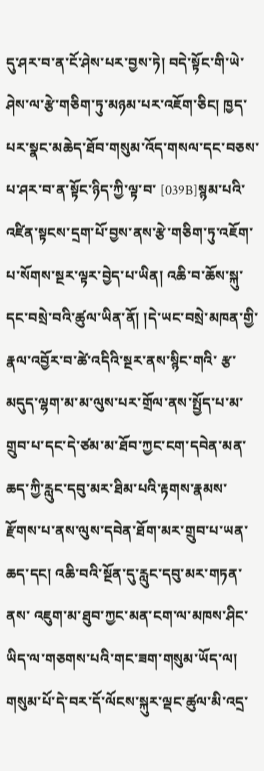དུ་ཤར་བ་ན་ངོ་ཤེས་པར་བྱས་ཏེ། བདེ་སྟོང་གི་ཡེ་ཤེས་ལ་རྩེ་གཅིག་ཏུ་མཉམ་པར་འཇོག་ཅིང། ཁྱད་པར་སྣང་མཆེད་ཐོབ་གསུམ་འོད་གསལ་དང་བཅས་པ་ཤར་བ་ན་སྟོང་ཉིད་ཀྱི་ལྟ་བ་ [039B]སྙམ་པའི་འཛིན་སྟངས་དྲག་པོ་བྱས་ནས་རྩེ་གཅིག་ཏུ་འཇོག་པ་སོགས་སྔར་ལྟར་བྱེད་པ་ཡིན། འཆི་བ་ཆོས་སྐུ་དང་བསྲེ་བའི་ཚུལ་ཡིན་ནོ། །དེ་ཡང་བསྲེ་མཁན་གྱི་རྣལ་འབྱོར་བ་ཚེ་འདིའི་སྔར་ནས་སྙིང་གའི་ རྩ་མདུད་ལྷག་མ་མ་ལུས་པར་གྲོལ་ནས་སྤྱོད་པ་མ་གྲུབ་པ་དང་དེ་ཙམ་མ་ཐོབ་ཀྱང་ངག་དབེན་མན་ཆད་ཀྱི་རླུང་དབུ་མར་ཐིམ་པའི་རྟགས་རྣམས་རྫོགས་པ་ནས་ལུས་དབེན་ཐོག་མར་གྲུབ་པ་ཡན་ཆད་དང། འཆི་བའི་སྔོན་དུ་རླུང་དབུ་མར་གཏན་ནས་ འཇུག་མ་ཐུབ་ཀྱང་མན་ངག་ལ་མཁས་ཤིང་ཡིད་ལ་གཅགས་པའི་གང་ཟག་གསུམ་ཡོད་ལ། གསུམ་པོ་དེ་བར་དོ་ལོངས་སྐུར་ལྡང་ཚུལ་མི་འདྲ་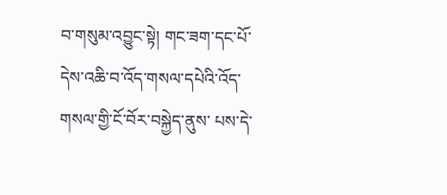བ་གསུམ་འབྱུང་སྟེ། གང་ཟག་དང་པོ་དེས་འཆི་བ་འོད་གསལ་དཔེའི་འོད་གསལ་གྱི་ངོ་བོར་བསྐྱེད་ནུས་ པས་དེ་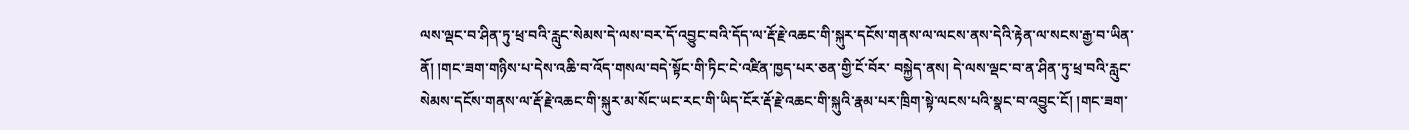ལས་ལྡང་བ་ཤིན་ཏུ་ཕྲ་བའི་རླུང་སེམས་དེ་ལས་བར་དོ་འབྱུང་བའི་དོད་ལ་རྡོ་རྗེ་འཆང་གི་སྐུར་དངོས་གནས་ལ་ལངས་ནས་དེའི་རྟེན་ལ་སངས་རྒྱ་བ་ཡིན་ནོ། །གང་ཟག་གཉིས་པ་དེས་འཆི་བ་འོད་གསལ་བདེ་སྟོང་གི་ཏིང་ངེ་འཛིན་ཁྱད་པར་ཅན་གྱི་ངོ་བོར་ བསྐྱེད་ནས། དེ་ལས་ལྡང་བ་ན་ཤིན་ཏུ་ཕྲ་བའི་རླུང་སེམས་དངོས་གནས་ལ་རྡོ་རྗེ་འཆང་གི་སྐུར་མ་སོང་ཡང་རང་གི་ཡིད་ངོར་རྡོ་རྗེ་འཆང་གི་སྐུའི་རྣམ་པར་ཁྲིག་སྟེ་ལངས་པའི་སྣང་བ་འབྱུང་ངོ། །གང་ཟག་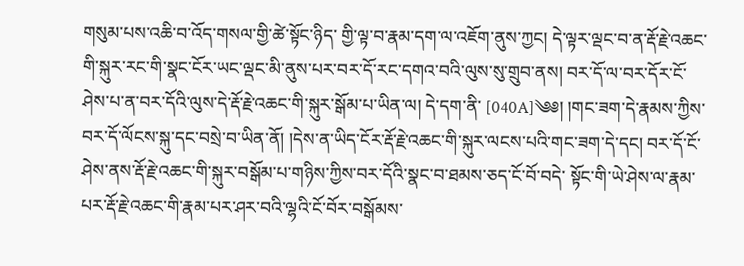གསུམ་པས་འཆི་བ་འོད་གསལ་གྱི་ཚེ་སྟོང་ཉིད་ གྱི་ལྟ་བ་རྣམ་དག་ལ་འཇོག་ནུས་ཀྱང། དེ་ལྟར་ལྡང་བ་ན་རྡོ་རྗེ་འཆང་གི་སྐུར་རང་གི་སྣང་ངོར་ཡང་ལྡང་མི་ནུས་པར་བར་དོ་རང་དགའ་བའི་ལུས་སུ་གྲུབ་ནས། བར་དོ་ལ་བར་དོར་ངོ་ཤེས་པ་ན་བར་དོའི་ལུས་དེ་རྡོ་རྗེ་འཆང་གི་སྐུར་སྒོམ་པ་ཡིན་ལ། དེ་དག་ནི་ [040A]༄༅། །གང་ཟག་དེ་རྣམས་ཀྱིས་བར་དོ་ལོངས་སྐུ་དང་བསྲེ་བ་ཡིན་ནོ། །དེས་ན་ཡིད་ངོར་རྡོ་རྗེ་འཆང་གི་སྐུར་ལངས་པའི་གང་ཟག་དེ་དང། བར་དོ་ངོ་ཤེས་ནས་རྡོ་རྗེ་འཆང་གི་སྐུར་བསྒོམ་པ་གཉིས་ཀྱིས་བར་དོའི་སྣང་བ་ཐམས་ཅད་ངོ་བོ་བདེ་ སྟོང་གི་ཡེ་ཤེས་ལ་རྣམ་པར་རྡོ་རྗེ་འཆང་གི་རྣམ་པར་ཤར་བའི་ལྷའི་ངོ་བོར་བསྒོམས་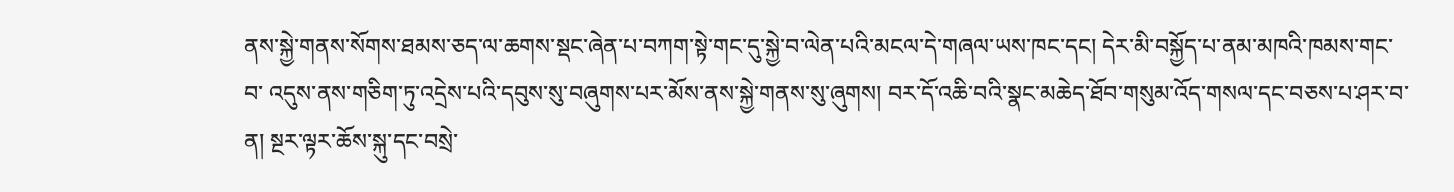ནས་སྐྱེ་གནས་སོགས་ཐམས་ཅད་ལ་ཆགས་སྡང་ཞེན་པ་བཀག་སྟེ་གང་དུ་སྐྱེ་བ་ལེན་པའི་མངལ་དེ་གཞལ་ཡས་ཁང་དང། དེར་མི་བསྐྱོད་པ་ནམ་མཁའི་ཁམས་གང་བ་ འདུས་ནས་གཅིག་ཏུ་འདྲེས་པའི་དབུས་སུ་བཞུགས་པར་མོས་ནས་སྐྱེ་གནས་སུ་ཞུགས། བར་དོ་འཆི་བའི་སྣང་མཆེད་ཐོབ་གསུམ་འོད་གསལ་དང་བཅས་པ་ཤར་བ་ན། སྔར་ལྟར་ཆོས་སྐུ་དང་བསྲེ་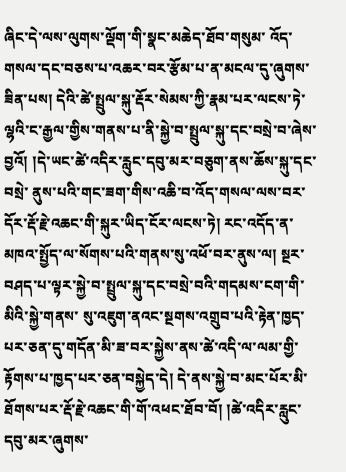ཞིང་དེ་ལས་ལུགས་ལྡོག་གི་སྣང་མཆེད་ཐོབ་གསུམ་ འོད་གསལ་དང་བཅས་པ་འཆར་བར་རྩོམ་པ་ན་མངལ་དུ་ཞུགས་ཟིན་པས། དེའི་ཚེ་སྤྲུལ་སྐུ་རྡོར་སེམས་ཀྱི་རྣམ་པར་ལངས་ཏེ་ལྷའི་ང་རྒྱལ་གྱིས་གནས་པ་ནི་སྐྱེ་བ་སྤྲུལ་སྐུ་དང་བསྲེ་བ་ཞེས་བྱའོ། །དེ་ཡང་ཚེ་འདིར་རླུང་དབུ་མར་བཅུག་ནས་ཆོས་སྐུ་དང་བསྲེ་ ནུས་པའི་གང་ཟག་གིས་འཆི་བ་འོད་གསལ་ལས་བར་དོར་རྡོ་རྗེ་འཆང་གི་སྐུར་ཡིད་ངོར་ལངས་ཏེ། རང་འདོད་ན་མཁའ་སྤྱོད་ལ་སོགས་པའི་གནས་སུ་འཕོ་བར་ནུས་ལ། སྔར་བཤད་པ་ལྟར་སྐྱེ་བ་སྤྲུལ་སྐུ་དང་བསྲེ་བའི་གདམས་ངག་གི་མིའི་སྐྱེ་གནས་ སུ་འཇུག་ནའང་སྔགས་འགྲུབ་པའི་རྟེན་ཁྱད་པར་ཅན་དུ་གདོན་མི་ཟ་བར་སྐྱེས་ནས་ཚེ་འདི་ལ་ལམ་གྱི་རྟོགས་པ་ཁྱད་པར་ཅན་བསྐྱེད་དེ། དེ་ནས་སྐྱེ་བ་མང་པོར་མི་ཐོགས་པར་རྡོ་རྗེ་འཆང་གི་གོ་འཕང་ཐོབ་བོ། །ཚེ་འདིར་རླུང་དབུ་མར་ཞུགས་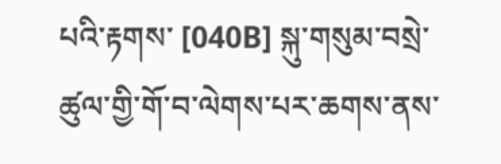པའི་རྟགས་ [040B] སྐུ་གསུམ་བསྲེ་ཚུལ་གྱི་གོ་བ་ལེགས་པར་ཆགས་ནས་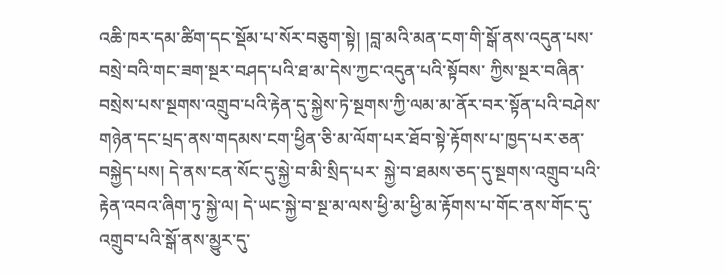འཆི་ཁར་དམ་ཚིག་དང་སྡོམ་པ་སོར་བཅུག་སྟེ། །བླ་མའི་མན་ངག་གི་སྒོ་ནས་འདུན་པས་བསྲེ་བའི་གང་ཟག་སྔར་བཤད་པའི་ཐ་མ་དེས་ཀྱང་འདུན་པའི་སྟོབས་ ཀྱིས་སྔར་བཞིན་བསྲེས་པས་སྔགས་འགྲུབ་པའི་རྟེན་དུ་སྐྱེས་ཏེ་སྔགས་ཀྱི་ལམ་མ་ནོར་བར་སྟོན་པའི་བཤེས་གཉེན་དང་པྲད་ནས་གདམས་ངག་ཕྱིན་ཅི་མ་ལོག་པར་ཐོབ་སྟེ་རྟོགས་པ་ཁྱད་པར་ཅན་བསྐྱེད་པས། དེ་ནས་ངན་སོང་དུ་སྐྱེ་བ་མི་སྲིད་པར་ སྐྱེ་བ་ཐམས་ཅད་དུ་སྔགས་འགྲུབ་པའི་རྟེན་འབའ་ཞིག་ཏུ་སྐྱེ་ལ། དེ་ཡང་སྐྱེ་བ་སྔ་མ་ལས་ཕྱི་མ་ཕྱི་མ་རྟོགས་པ་གོང་ནས་གོང་དུ་འགྲུབ་པའི་སྒོ་ནས་མྱུར་དུ་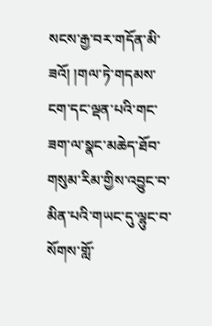སངས་རྒྱ་བར་གདོན་མི་ཟའོ། །གལ་ཏེ་གདམས་ངག་དང་ལྡན་པའི་གང་ཟག་ལ་སྣང་མཆེད་ཐོབ་ གསུམ་རིམ་གྱིས་འབྱུང་བ་མིན་པའི་གཡང་དུ་ལྷུང་བ་སོགས་གློ་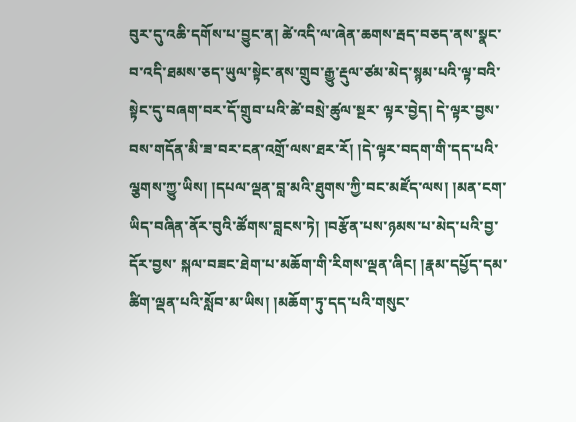བུར་དུ་འཆི་དགོས་པ་བྱུང་ན། ཚེ་འདི་ལ་ཞེན་ཆགས་རྦད་བཅད་ནས་སྣང་བ་འདི་ཐམས་ཅད་ཡུལ་སྟེང་ནས་གྲུབ་རྒྱུ་རྡུལ་ཙམ་མེད་སྙམ་པའི་ལྟ་བའི་སྟེང་དུ་བཞག་བར་དོ་གྲུབ་པའི་ཚེ་བསྲེ་ཚུལ་སྔར་ ལྟར་བྱེད། དེ་ལྟར་བྱས་བས་གདོན་མི་ཟ་བར་ངན་འགྲོ་ལས་ཐར་རོ། །དེ་ལྟར་བདག་གི་དད་པའི་ལྕགས་ཀྱུ་ཡིས། །དཔལ་ལྡན་བླ་མའི་ཐུགས་ཀྱི་བང་མཛོད་ལས། །མན་ངག་ཡིད་བཞིན་ནོར་བུའི་ཚོགས་བླངས་ཏེ། །བརྩོན་པས་ཉམས་པ་མེད་པའི་བྱ་དོར་བྱས་ སྐལ་བཟང་ཐེག་པ་མཆོག་གི་རིགས་ལྡན་ཞིང། །རྣམ་དཔྱོད་དམ་ཚིག་ལྡན་པའི་སློབ་མ་ཡིས། །མཆོག་ཏུ་དད་པའི་གསུང་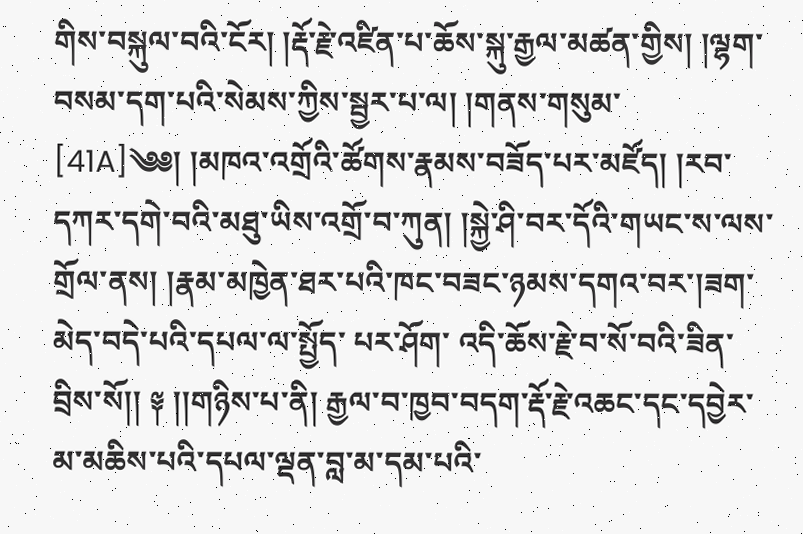གིས་བསྐུལ་བའི་ངོར། །རྡོ་རྗེ་འཛིན་པ་ཆོས་སྐུ་རྒྱལ་མཚན་གྱིས། །ལྷག་བསམ་དག་པའི་སེམས་ཀྱིས་སྦྱར་པ་ལ། །གནས་གསུམ་ [41A]༄༅། །མཁའ་འགྲོའི་ཚོགས་རྣམས་བཟོད་པར་མཛོད། །རབ་དཀར་དགེ་བའི་མཐུ་ཡིས་འགྲོ་བ་ཀུན། །སྐྱེ་ཤི་བར་དོའི་གཡང་ས་ལས་གྲོལ་ནས། །རྣམ་མཁྱེན་ཐར་པའི་ཁང་བཟང་ཉམས་དགའ་བར་།ཟག་མེད་བདེ་པའི་དཔལ་ལ་སྤྱོད་ པར་ཤོག་ འདི་ཆོས་རྗེ་བ་སོ་བའི་ཟིན་བྲིས་སོ།། ༈ །།གཉིས་པ་ནི། རྒྱལ་བ་ཁྱབ་བདག་རྡོ་རྗེ་འཆང་དང་དབྱེར་མ་མཆིས་པའི་དཔལ་ལྡན་བླ་མ་དམ་པའི་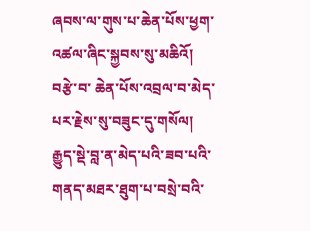ཞབས་ལ་གུས་པ་ཆེན་པོས་ཕྱག་འཚལ་ཞིང་སྐྱབས་སུ་མཆིའོ། བརྩེ་བ་ ཆེན་པོས་འབྲལ་བ་མེད་པར་རྗེས་སུ་བཟུང་དུ་གསོལ། རྒྱུད་སྡེ་བླ་ན་མེད་པའི་ཟབ་པའི་གནད་མཐར་ཐུག་པ་བསྲེ་བའི་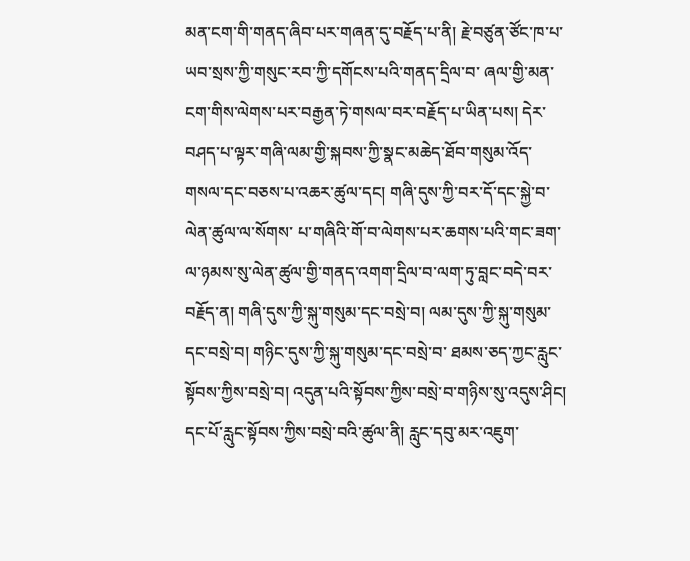མན་ངག་གི་གནད་ཞིབ་པར་གཞན་དུ་བརྗོད་པ་ནི། རྗེ་བཙུན་ཙོང་ཁ་པ་ཡབ་སྲས་ཀྱི་གསུང་རབ་ཀྱི་དགོངས་པའི་གནད་དྲིལ་བ་ ཞལ་གྱི་མན་ངག་གིས་ལེགས་པར་བརྒྱན་ཏེ་གསལ་བར་བརྗོད་པ་ཡིན་པས། དེར་བཤད་པ་ལྟར་གཞི་ལམ་གྱི་སྐབས་ཀྱི་སྣང་མཆེད་ཐོབ་གསུམ་འོད་གསལ་དང་བཅས་པ་འཆར་ཚུལ་དང། གཞི་དུས་ཀྱི་བར་དོ་དང་སྐྱེ་བ་ལེན་ཚུལ་ལ་སོགས་ པ་གཞིའི་གོ་བ་ལེགས་པར་ཆགས་པའི་གང་ཟག་ལ་ཉམས་སུ་ལེན་ཚུལ་གྱི་གནད་འགག་དྲིལ་བ་ལག་ཏུ་བླང་བདེ་བར་བརྗོད་ན། གཞི་དུས་ཀྱི་སྐུ་གསུམ་དང་བསྲེ་བ། ལམ་དུས་ཀྱི་སྐུ་གསུམ་དང་བསྲེ་བ། གཉིང་དུས་ཀྱི་སྐུ་གསུམ་དང་བསྲེ་བ་ ཐམས་ཅད་ཀྱང་རླུང་སྟོབས་ཀྱིས་བསྲེ་བ། འདུན་པའི་སྟོབས་ཀྱིས་བསྲེ་བ་གཉིས་སུ་འདུས་ཤིང། དང་པོ་རླུང་སྟོབས་ཀྱིས་བསྲེ་བའི་ཚུལ་ནི། རླུང་དབུ་མར་འཇུག་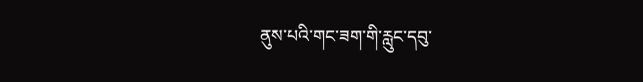ནུས་པའི་གང་ཟག་གི་རླུང་དབུ་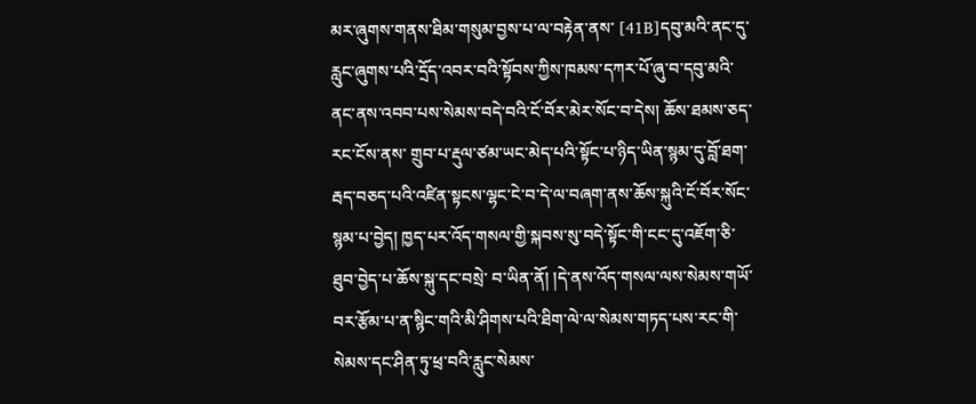མར་ཞུགས་གནས་ཐིམ་གསུམ་བྱས་པ་ལ་བརྟེན་ནས་ [41B]དབུ་མའི་ནང་དུ་རླུང་ཞུགས་པའི་དྲོད་འབར་བའི་སྟོབས་ཀྱིས་ཁམས་དཀར་པོ་ཞུ་བ་དབུ་མའི་ནང་ནས་འབབ་པས་སེམས་བདེ་བའི་ངོ་བོར་མེར་སོང་བ་དེས། ཆོས་ཐམས་ཅད་རང་ངོས་ནས་ གྲུབ་པ་རྡུལ་ཙམ་ཡང་མེད་པའི་སྟོང་པ་ཉིད་ཡིན་སྙམ་དུ་བློ་ཐག་རྦད་བཅད་པའི་འཛིན་སྟངས་ལྷང་ངེ་བ་དེ་ལ་བཞག་ནས་ཆོས་སྐུའི་ངོ་བོར་སོང་སྙམ་པ་བྱེད། ཁྱད་པར་འོད་གསལ་གྱི་སྐབས་སུ་བདེ་སྟོང་གི་ངང་དུ་འཇོག་ཅི་ཐུབ་བྱེད་པ་ཆོས་སྐུ་དང་བསྲེ་ བ་ཡིན་ནོ། །དེ་ནས་འོད་གསལ་ལས་སེམས་གཡོ་བར་རྩོམ་པ་ན་སྙིང་གའི་མི་ཤིགས་པའི་ཐིག་ལེ་ལ་སེམས་གཏད་པས་རང་གི་སེམས་དང་ཤིན་ཏུ་ཕྲ་བའི་རླུང་སེམས་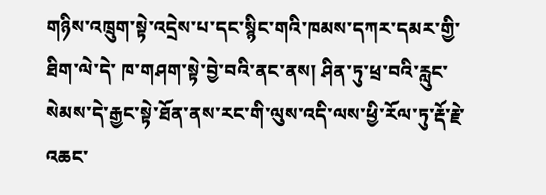གཉིས་འཁྲུག་སྟེ་འདྲེས་པ་དང་སྙིང་གའི་ཁམས་དཀར་དམར་གྱི་ཐིག་ལེ་དེ་ ཁ་གཤག་སྟེ་བྱེ་བའི་ནང་ནས། ཤིན་ཏུ་ཕྲ་བའི་རླུང་སེམས་དེ་རྒྱང་སྟེ་ཐོན་ནས་རང་གི་ལུས་འདི་ལས་ཕྱི་རོལ་ཏུ་རྡོ་རྗེ་འཆང་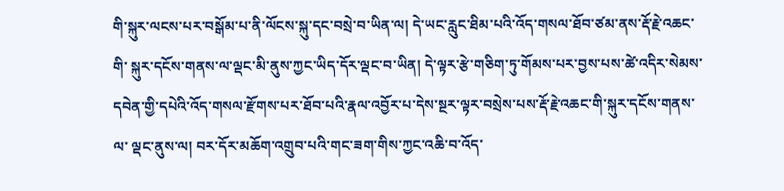གི་སྐུར་ལངས་པར་བསྒོམ་པ་ནི་ལོངས་སྐུ་དང་བསྲེ་བ་ཡིན་ལ། དེ་ཡང་རླུང་ཐིམ་པའི་འོད་གསལ་ཐོབ་ཙམ་ནས་རྡོ་རྗེ་འཆང་གི་ སྐུར་དངོས་གནས་ལ་ལྡང་མི་ནུས་ཀྱང་ཡིད་དོར་ལྡང་བ་ཡིན། དེ་ལྟར་རྩེ་གཅིག་ཏུ་གོམས་པར་བྱས་པས་ཚེ་འདིར་སེམས་དབེན་གྱི་དཔེའི་འོད་གསལ་རྫོགས་པར་ཐོབ་པའི་རྣལ་འབྱོར་པ་དེས་སྔར་ལྟར་བསྲེས་པས་རྡོ་རྗེ་འཆང་གི་སྐུར་དངོས་གནས་ལ་ ལྡང་ནུས་ལ། བར་དོར་མཆོག་འགྲུབ་པའི་གང་ཟག་གིས་ཀྱང་འཆི་བ་འོད་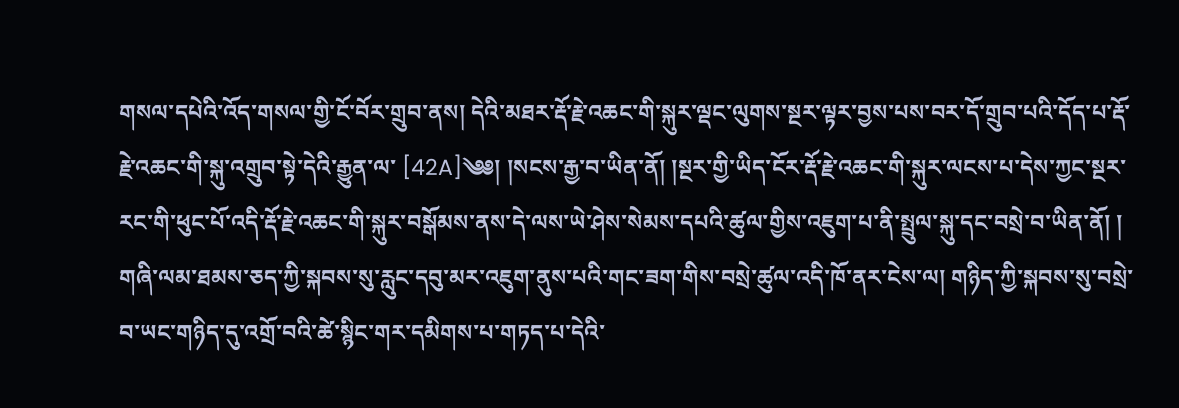གསལ་དཔེའི་འོད་གསལ་གྱི་ངོ་བོར་གྲུབ་ནས། དེའི་མཐར་རྡོ་རྗེ་འཆང་གི་སྐུར་ལྡང་ལུགས་སྔར་ལྟར་བྱས་པས་བར་དོ་གྲུབ་པའི་དོད་པ་རྡོ་རྗེ་འཆང་གི་སྐུ་འགྲུབ་སྟེ་དེའི་རྒྱུན་ལ་ [42A]༄༅། །སངས་རྒྱ་བ་ཡིན་ནོ། །སྔར་གྱི་ཡིད་ངོར་རྡོ་རྗེ་འཆང་གི་སྐུར་ལངས་པ་དེས་ཀྱང་སྔར་རང་གི་ཕུང་པོ་འདི་རྡོ་རྗེ་འཆང་གི་སྐུར་བསྒོམས་ནས་དེ་ལས་ཡེ་ཤེས་སེམས་དཔའི་ཚུལ་གྱིས་འཇུག་པ་ནི་སྤྲུལ་སྐུ་དང་བསྲེ་བ་ཡིན་ནོ། ། གཞི་ལམ་ཐམས་ཅད་ཀྱི་སྐབས་སུ་རླུང་དབུ་མར་འཇུག་ནུས་པའི་གང་ཟག་གིས་བསྲེ་ཚུལ་འདི་ཁོ་ནར་ངེས་ལ། གཉིད་ཀྱི་སྐབས་སུ་བསྲེ་བ་ཡང་གཉིད་དུ་འགྲོ་བའི་ཚེ་སྙིང་གར་དམིགས་པ་གཏད་པ་དེའི་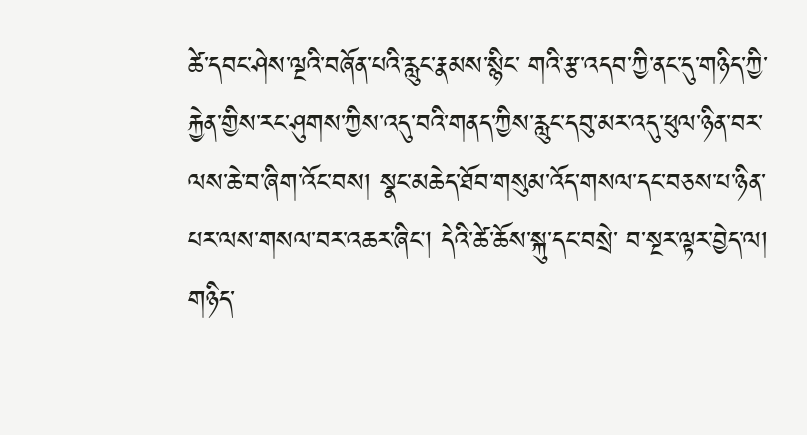ཚེ་དབང་ཤེས་ལྔའི་བཞོན་པའི་རླུང་རྣམས་སྙིང་ གའི་རྩ་འདབ་ཀྱི་ནང་དུ་གཉིད་ཀྱི་རྐྱེན་གྱིས་རང་ཤུགས་ཀྱིས་འདུ་བའི་གནད་ཀྱིས་རླུང་དབུ་མར་འདུ་ཕུལ་ཉིན་བར་ལས་ཆེ་བ་ཞིག་འོང་བས། སྣང་མཆེད་ཐོབ་གསུམ་འོད་གསལ་དང་བཅས་པ་ཉིན་པར་ལས་གསལ་བར་འཆར་ཞིང། དེའི་ཚེ་ཆོས་སྐུ་དང་བསྲེ་ བ་སྔར་ལྟར་བྱེད་ལ། གཉིད་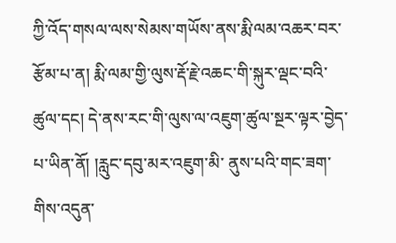ཀྱི་འོད་གསལ་ལས་སེམས་གཡོས་ནས་རྨི་ལམ་འཆར་བར་རྩོམ་པ་ན། རྨི་ལམ་གྱི་ལུས་རྡོ་རྗེ་འཆང་གི་སྐུར་ལྡང་བའི་ཚུལ་དང། དེ་ནས་རང་གི་ལུས་ལ་འཇུག་ཚུལ་སྔར་ལྟར་བྱེད་པ་ཡིན་ནོ། །རླུང་དབུ་མར་འཇུག་མི་ ནུས་པའི་གང་ཟག་གིས་འདུན་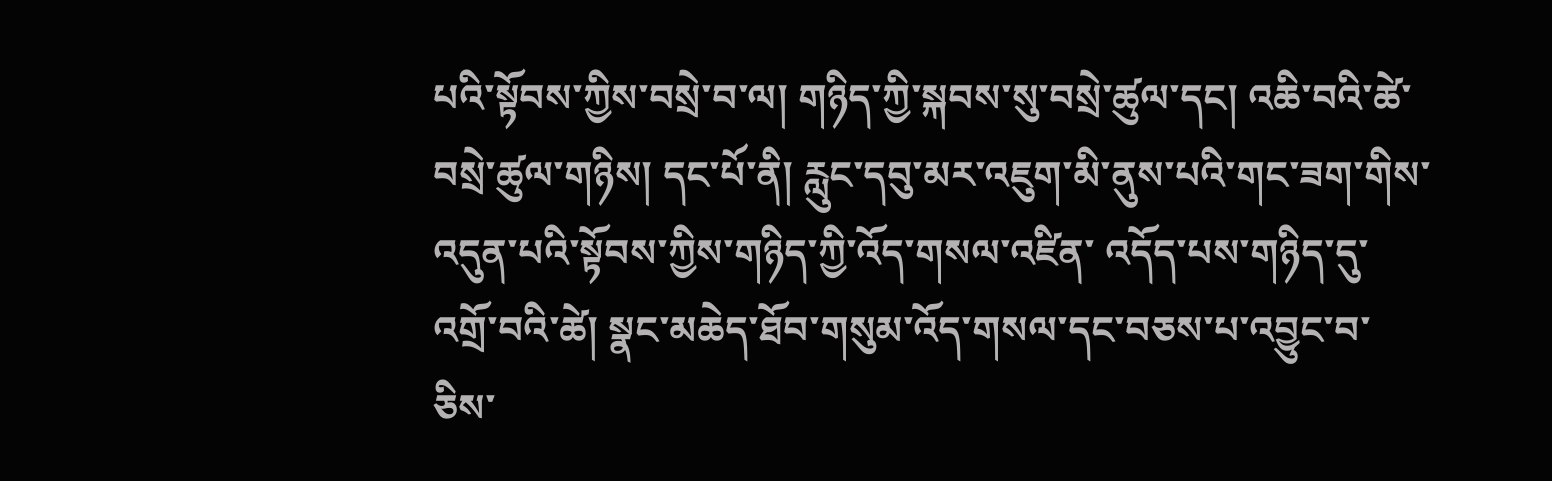པའི་སྟོབས་ཀྱིས་བསྲེ་བ་ལ། གཉིད་ཀྱི་སྐབས་སུ་བསྲེ་ཚུལ་དང། འཆི་བའི་ཚེ་བསྲེ་ཚུལ་གཉིས། དང་པོ་ནི། རླུང་དབུ་མར་འཇུག་མི་ནུས་པའི་གང་ཟག་གིས་འདུན་པའི་སྟོབས་ཀྱིས་གཉིད་ཀྱི་འོད་གསལ་འཛིན་ འདོད་པས་གཉིད་དུ་འགྲོ་བའི་ཚེ། སྣང་མཆེད་ཐོབ་གསུམ་འོད་གསལ་དང་བཅས་པ་འབྱུང་བ་ཅིས་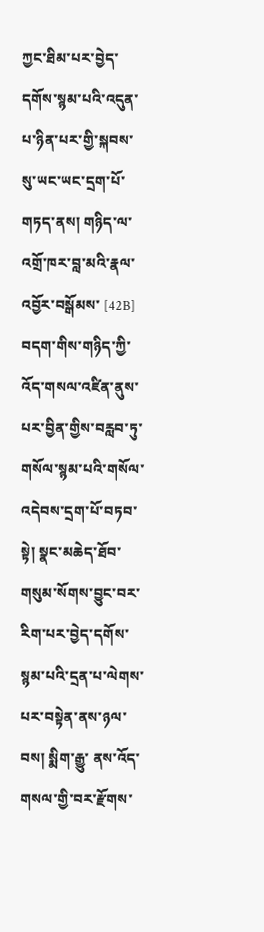ཀྱང་ཐིམ་པར་བྱེད་དགོས་སྙམ་པའི་འདུན་པ་ཉིན་པར་གྱི་སྐབས་སུ་ཡང་ཡང་དྲག་པོ་གཏད་ནས། གཉིད་ལ་འགྲོ་ཁར་བླ་མའི་རྣལ་འབྱོར་བསྒོམས་ [42B] བདག་གིས་གཉིད་ཀྱི་འོད་གསལ་འཛིན་ནུས་པར་བྱིན་གྱིས་བརླབ་ཏུ་གསོལ་སྙམ་པའི་གསོལ་འདེབས་དྲག་པོ་བཏབ་སྟེ། སྣང་མཆེད་ཐོབ་གསུམ་སོགས་བྱུང་བར་རིག་པར་བྱེད་དགོས་སྙམ་པའི་དྲན་པ་ལེགས་པར་བསྟེན་ནས་ཉལ་བས། སྨིག་རྒྱུ་ ནས་འོད་གསལ་གྱི་བར་རྫོགས་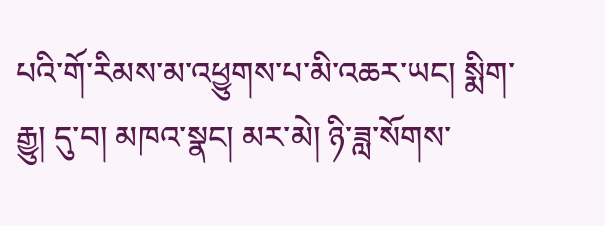པའི་གོ་རིམས་མ་འཕྱུགས་པ་མི་འཆར་ཡང། སྨིག་རྒྱུ། དུ་བ། མཁའ་སྣང། མར་མེ། ཉི་ཟླ་སོགས་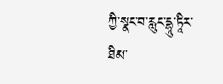ཀྱི་སྣང་བ་རླུང་དྷཱུ་ཏཱིར་ཐིམ་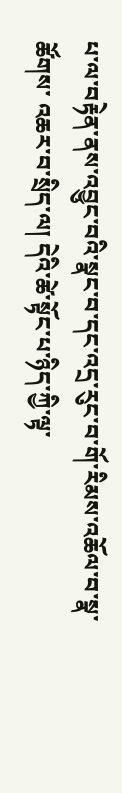པ་ལ་བརྟེན་ནས་འབྱུང་བའི་སྣང་བ་དང་འདྲ་རུང་བ་གོ་རིམས་འཆོལ་བ་སྣ་ཚོགས་ འཆར་བ་སྲིད་ལ། དེའི་ཚེ་སྟོང་པ་ཉིད་ཀྱི་ལྟ་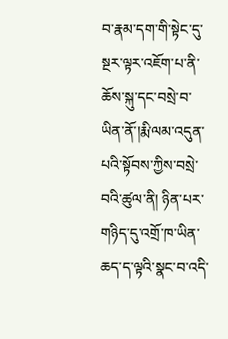བ་རྣམ་དག་གི་སྟེང་དུ་སྔར་ལྟར་འཇོག་པ་ནི་ཆོས་སྐུ་དང་བསྲེ་བ་ཡིན་ནོ་།རྨི་ལམ་འདུན་པའི་སྟོབས་ཀྱིས་བསྲེ་བའི་ཚུལ་ནི། ཉིན་པར་གཉིད་དུ་འགྲོ་ཁ་ཡིན་ཆད་ད་ལྟའི་སྣང་བ་འདི་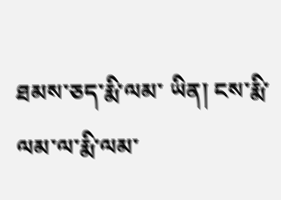ཐམས་ཅད་རྨི་ལམ་ ཡིན། ངས་རྨི་ལམ་ལ་རྨི་ལམ་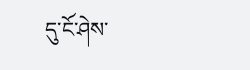དུ་ངོ་ཤེས་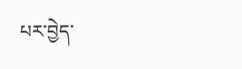པར་བྱེད་